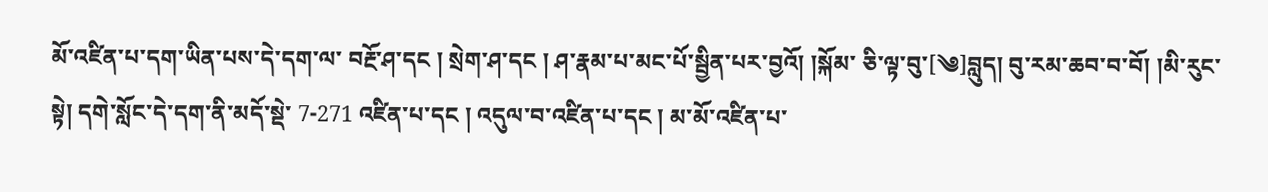མོ་འཛིན་པ་དག་ཡིན་པས་དེ་དག་ལ་ བརྔོ་ཤ་དང ། སྲེག་ཤ་དང ། ཤ་རྣམ་པ་མང་པོ་སྦྱིན་པར་བྱའོ། །སྐོམ་ ཅི་ལྟ་བུ་[༄]བླུད། བུ་རམ་ཆབ་བ་བོ། །མི་རུང་སྟེ། དགེ་སློང་དེ་དག་ནི་མདོ་སྡེ་ 7-271 འཛིན་པ་དང ། འདུལ་བ་འཛིན་པ་དང ། མ་མོ་འཛིན་པ་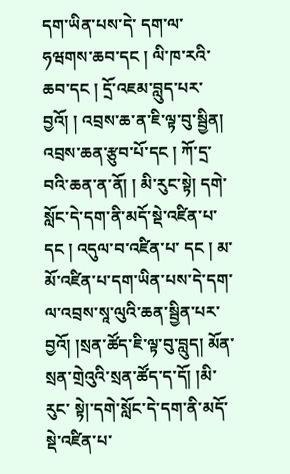དག་ཡིན་པས་དེ་ དག་ལ་ཧཝགས་ཆབ་དང ། ལི་ཁ་རའི་ཆབ་དང ། དྲོ་འཇམ་བླུད་པར་བྱའོ། ། འབྲས་ཆ་ན་ཇི་ལྟ་བུ་སྦྱིན། འབྲས་ཆན་རྩུབ་པོ་དང ། ཀོ་དྲ་བའི་ཆན་ན་ནོ། ། མི་རུང་སྟེ། དགེ་སློང་དེ་དག་ནི་མདོ་སྡེ་འཛིན་པ་དང ། འདུལ་བ་འཛིན་པ་ དང ། མ་མོ་འཛིན་པ་དག་ཡིན་པས་དེ་དག་ལ་འབྲས་སཱ་ལུའི་ཆན་སྦྱིན་པར་ བྱའོ། །སྲན་ཚོད་ཇི་ལྟ་བུ་བླུད། མོན་སྲན་གྲེའུའི་སྲན་ཚོད་ད་དོ། །མི་རུང་ སྟེ།་དགེ་སློང་དེ་དག་ནི་མདོ་སྡེ་འཛིན་པ་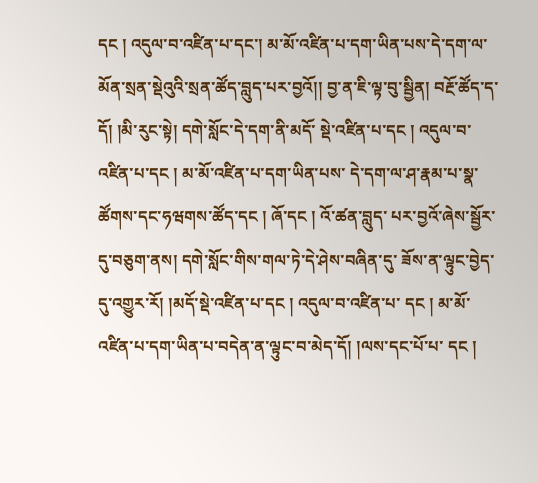དང ། འདུལ་བ་འཛིན་པ་དང་། མ་མོ་འཛིན་པ་དག་ཡིན་པས་དེ་དག་ལ་མོན་སྲན་སྡེའུའི་སྲན་ཚོད་བླུད་པར་བྱའོ།། བྱ་ན་ཇི་ལྟ་བུ་སྦྱིན། བརྔོ་ཚོད་ད་དོ། །མི་རུང་སྟེ། དགེ་སློང་དེ་དག་ནི་མདོ་ སྡེ་འཛིན་པ་དང ། འདུལ་བ་འཛིན་པ་དང ། མ་མོ་འཛིན་པ་དག་ཡིན་པས་ དེ་དག་ལ་ཤ་རྣམ་པ་སྣ་ཚོགས་དང་ཧཝགས་ཚོད་དང ། ཞོ་དང ། འོ་ཚན་བླུད་ པར་བྱའོ་ཞེས་སྦྱོར་དུ་བཅུག་ནས། དགེ་སློང་གིས་གལ་ཏེ་དེ་ཤེས་བཞིན་དུ་ ཟོས་ན་ལྟུང་བྱེད་དུ་འགྱུར་རོ། །མདོ་སྡེ་འཛིན་པ་དང ། འདུལ་བ་འཛིན་པ་ དང ། མ་མོ་འཛིན་པ་དག་ཡིན་པ་བདེན་ན་ལྟུང་བ་མེད་དོ། །ལས་དང་པོ་པ་ དང །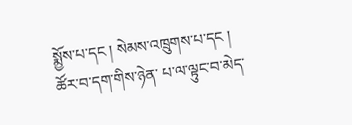སྨྱོས་པ་དང ། སེམས་འཁྲུགས་པ་དང ། ཚོར་བ་དག་གིས་ཉེན་ པ་ལ་ལྟུང་བ་མེད་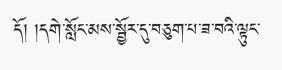དོ། །དགེ་སློང་མས་སྦྱོར་དུ་བཅུག་པ་ཟ་བའི་ལྟུང་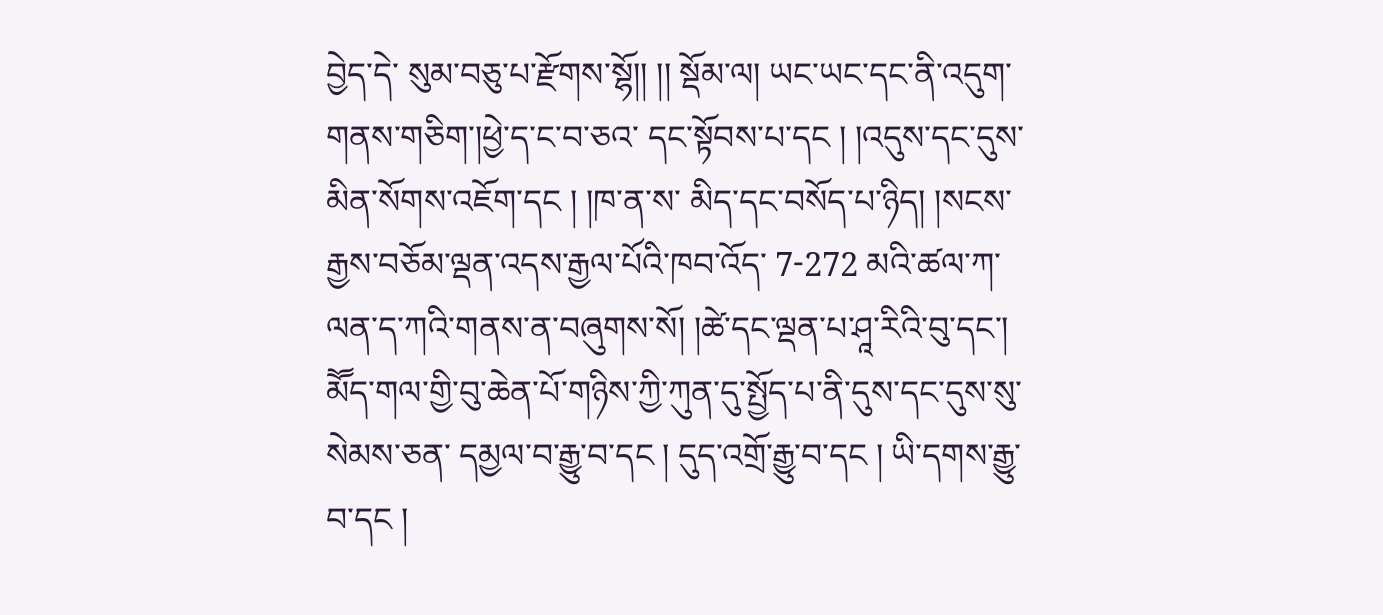བྱེད་དེ་ སུམ་བཅུ་པ་རྫོགས་སྷོ།། །། སྡོམ་ལ། ཡང་ཡང་དང་ནི་འདུག་གནས་གཅིག་།ཕྱེ་ད་ང་བ་ཅའ་ དང་སྟོབས་པ་དང ། །འདུས་དང་དུས་མིན་སོགས་འཇོག་དང ། །ཁ་ན་ས་ མིད་དང་བསོད་པ་ཉིད། །སངས་རྒྱས་བཅོམ་ལྡན་འདས་རྒྱལ་པོའི་ཁབ་འོད་ 7-272 མའི་ཚལ་ཀ་ལན་ད་ཀའི་གནས་ན་བཞུགས་སོ། །ཚེ་དང་ལྡན་པ་ཤཱ་རིའི་བུ་དང་། མཽད་གལ་གྱི་བུ་ཆེན་པོ་གཉིས་ཀྱི་ཀུན་དུ་སྤྱོད་པ་ནི་དུས་དང་དུས་སུ་སེམས་ཅན་ དམྱལ་བ་རྒྱུ་བ་དང ། དུད་འགྲོ་རྒྱུ་བ་དང ། ཡི་དགས་རྒྱུ་བ་དང །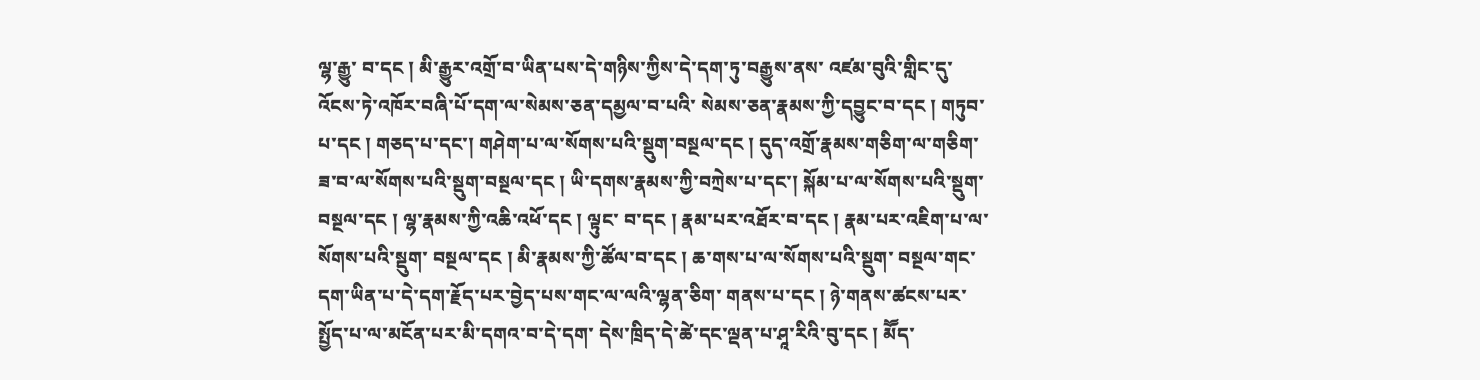ལྷ་རྒྱུ་ བ་དང ། མི་རྒྱུར་འགྲོ་བ་ཡིན་པས་དེ་གཉིས་ཀྱིས་དེ་དག་ཏུ་བརྒྱུས་ནས་ འཛམ་བུའི་གླིང་དུ་འོངས་ཏེ་འཁོར་བཞི་པོ་དག་ལ་སེམས་ཅན་དམྱལ་བ་པའི་ སེམས་ཅན་རྣམས་ཀྱི་དབྱུང་བ་དང ། གཏུབ་པ་དང ། གཅད་པ་དང་། གཤེག་པ་ལ་སོགས་པའི་སྡུག་བསྔལ་དང ། དུད་འགྲོ་རྣམས་གཅིག་ལ་གཅིག་ ཟ་བ་ལ་སོགས་པའི་སྡུག་བསྔལ་དང ། ཡི་དགས་རྣམས་ཀྱི་བཀྲེས་པ་དང་། སྐོམ་པ་ལ་སོགས་པའི་སྡུག་བསྔལ་དང ། ལྷ་རྣམས་ཀྱི་འཆི་འཕོ་དང ། ལྟུང་ བ་དང ། རྣམ་པར་འཐོར་བ་དང ། རྣམ་པར་འཇིག་པ་ལ་སོགས་པའི་སྡུག་ བསྔལ་དང ། མི་རྣམས་ཀྱི་ཚོལ་བ་དང ། ཆ་གས་པ་ལ་སོགས་པའི་སྡུག་ བསྔལ་གང་དག་ཡིན་པ་དེ་དག་རྗོད་པར་བྱེད་པས་གང་ལ་ལའི་ལྷན་ཅིག་ གནས་པ་དང ། ཉེ་གནས་ཚངས་པར་སྤྱོད་པ་ལ་མངོན་པར་མི་དགའ་བ་དེ་དག་ དེས་ཁྲིད་དེ་ཚེ་དང་ལྡན་པ་ཤཱ་རིའི་བུ་དང ། མཽད་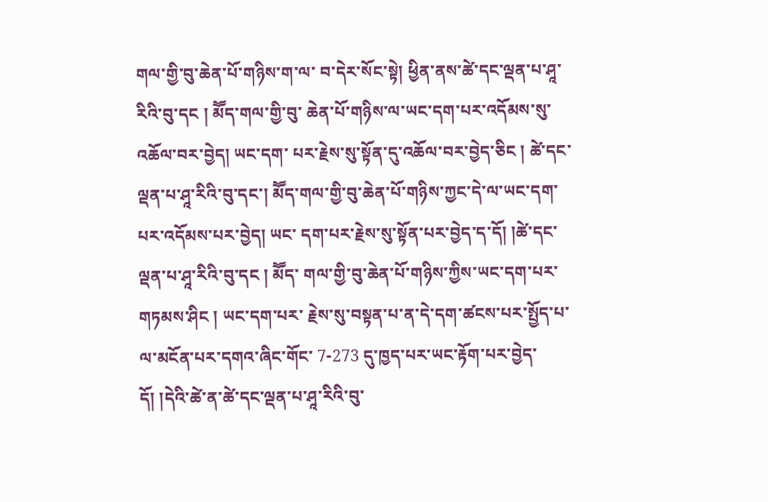གལ་གྱི་བུ་ཆེན་པོ་གཉིས་ག་ལ་ བ་དེར་སོང་སྟེ། ཕྱིན་ནས་ཚེ་དང་ལྡན་པ་ཤཱ་རིའི་བུ་དང ། མཽད་གལ་གྱི་བུ་ ཆེན་པོ་གཉིས་ལ་ཡང་དག་པར་འདོམས་སུ་འཆོལ་བར་བྱེད། ཡང་དག་ པར་རྗེས་སུ་སྟོན་དུ་འཆོལ་བར་བྱེད་ཅིང ། ཚེ་དང་ལྡན་པ་ཤཱ་རིའི་བུ་དང་། མཽད་གལ་གྱི་བུ་ཆེན་པོ་གཉིས་ཀྱང་དེ་ལ་ཡང་དག་པར་འདོམས་པར་བྱེད། ཡང་ དག་པར་རྗེས་སུ་སྟོན་པར་བྱེད་ད་དོ། །ཚེ་དང་ལྡན་པ་ཤཱ་རིའི་བུ་དང ། མཽད་ གལ་གྱི་བུ་ཆེན་པོ་གཉིས་ཀྱིས་ཡང་དག་པར་གཏམས་ཤིང ། ཡང་དག་པར་ རྗེས་སུ་བསྟན་པ་ན་དེ་དག་ཚངས་པར་སྤྱོད་པ་ལ་མངོན་པར་དགའ་ཞིང་གོང་ 7-273 དུ་ཁྱད་པར་ཡང་རྟོག་པར་བྱེད་དོ། །དེའི་ཚེ་ན་ཚེ་དང་ལྡན་པ་ཤཱ་རིའི་བུ་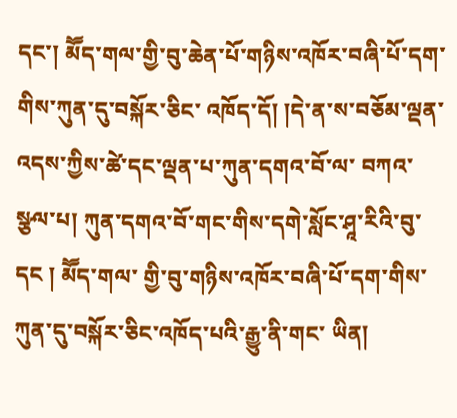དང་། མཽད་གལ་གྱི་བུ་ཆེན་པོ་གཉིས་འཁོར་བཞི་པོ་དག་གིས་ཀུན་དུ་བསྐོར་ཅིང་ འཁོད་དོ། །དེ་ན་ས་བཅོམ་ལྡན་འདས་ཀྱིས་ཚེ་དང་ལྡན་པ་ཀུན་དགའ་བོ་ལ་ བཀའ་སྩལ་པ། ཀུན་དགའ་བོ་གང་གིས་དགེ་སློང་ཤཱ་རིའི་བུ་དང ། མཽད་གལ་ གྱི་བུ་གཉིས་འཁོར་བཞི་པོ་དག་གིས་ཀུན་དུ་བསྐོར་ཅིང་འཁོད་པའི་རྒྱུ་ནི་གང་ ཡིན།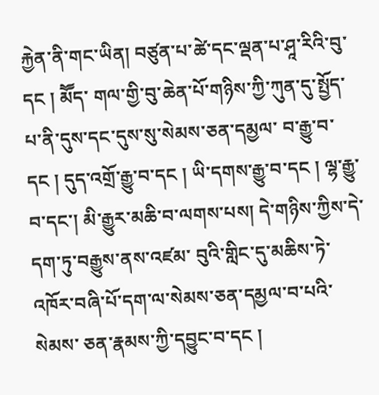རྐྱེན་ནི་གང་ཡིན། བཙུན་པ་ཚེ་དང་ལྡན་པ་ཤཱ་རིའི་བུ་དང ། མཽད་ གལ་གྱི་བུ་ཆེན་པོ་གཉིས་ཀྱི་ཀུན་དུ་སྤྱོད་པ་ནི་དུས་དང་དུས་སུ་སེམས་ཅན་དམྱལ་ བ་རྒྱུ་བ་དང ། དུད་འགྲོ་རྒྱུ་བ་དང ། ཡི་དགས་རྒྱུ་བ་དང ། ལྷ་རྒྱུ་བ་དང་། མི་རྒྱུར་མཆི་བ་ལགས་པས། དེ་གཉིས་ཀྱིས་དེ་དག་ཏུ་བརྒྱུས་ནས་འཛམ་ བུའི་གླིང་དུ་མཆིས་ཏེ་འཁོར་བཞི་པོ་དག་ལ་སེམས་ཅན་དམྱལ་བ་པའི་སེམས་ ཅན་རྣམས་ཀྱི་དབྱུང་བ་དང །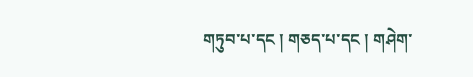གཏུབ་པ་དང ། གཅད་པ་དང ། གཤེག་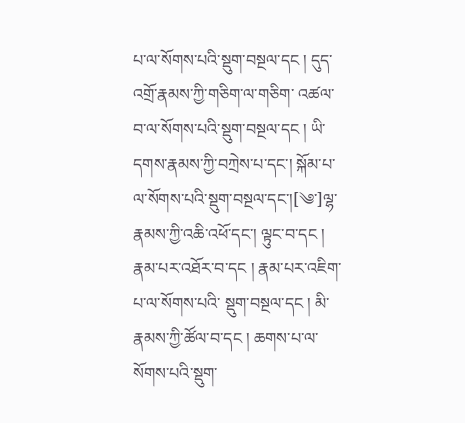པ་ལ་སོགས་པའི་སྡུག་བསྔལ་དང ། དུད་འགྲོ་རྣམས་ཀྱི་གཅིག་ལ་གཅིག་ འཚལ་བ་ལ་སོགས་པའི་སྡུག་བསྔལ་དང ། ཡི་དགས་རྣམས་ཀྱི་བཀྲེས་པ་དང་། སྐོམ་པ་ལ་སོགས་པའི་སྡུག་བསྔལ་དང་།[༄་]ལྷ་རྣམས་ཀྱི་འཆི་འཕོ་དང་། ལྟུང་བ་དང ། རྣམ་པར་འཐོར་བ་དང ། རྣམ་པར་འཇིག་པ་ལ་སོགས་པའི་ སྡུག་བསྔལ་དང ། མི་རྣམས་ཀྱི་ཚོལ་བ་དང ། ཆགས་པ་ལ་སོགས་པའི་སྡུག་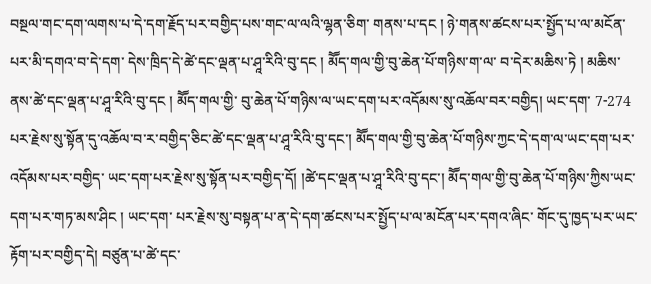བསྔལ་གང་དག་ལགས་པ་དེ་དག་རྗོད་པར་བགྱིད་པས་གང་ལ་ལའི་ལྷན་ཅིག་ གནས་པ་དང ། ཉེ་གནས་ཚངས་པར་སྤྱོད་པ་ལ་མངོན་པར་མི་དགའ་བ་དེ་དག་ དེས་ཁྲིད་དེ་ཚེ་དང་ལྡན་པ་ཤཱ་རིའི་བུ་དང ། མཽད་གལ་གྱི་བུ་ཆེན་པོ་གཉིས་ག་ལ་ བ་དེར་མཆིས་ཏེ ། མཆིས་ནས་ཚེ་དང་ལྡན་པ་ཤཱ་རིའི་བུ་དང ། མཽད་གལ་གྱི་ བུ་ཆེན་པོ་གཉིས་ལ་ཡང་དག་པར་འདོམས་སུ་འཆོལ་བར་བགྱིད། ཡང་དག་ 7-274 པར་རྗེས་སུ་སྟོན་དུ་འཆོལ་བ་ར་བགྱིད་ཅིང་ཚེ་དང་ལྡན་པ་ཤཱ་རིའི་བུ་དང་། མཽད་གལ་གྱི་བུ་ཆེན་པོ་གཉིས་ཀྱང་དེ་དག་ལ་ཡང་དག་པར་འདོམས་པར་བགྱིད་ ཡང་དག་པར་རྗེས་སུ་སྟོན་པར་བགྱིད་དོ། །ཚེ་དང་ལྡན་པ་ཤཱ་རིའི་བུ་དང་། མཽད་གལ་གྱི་བུ་ཆེན་པོ་གཉིས་ཀྱིས་ཡང་དག་པར་གཏ་མས་ཤིང ། ཡང་དག་ པར་རྗེས་སུ་བསྟན་པ་ན་དེ་དག་ཚངས་པར་སྤྱོད་པ་ལ་མངོན་པར་དགའ་ཞིང་ གོང་དུ་ཁྱད་པར་ཡང་རྟོག་པར་བགྱིད་དེ། བཙུན་པ་ཚེ་དང་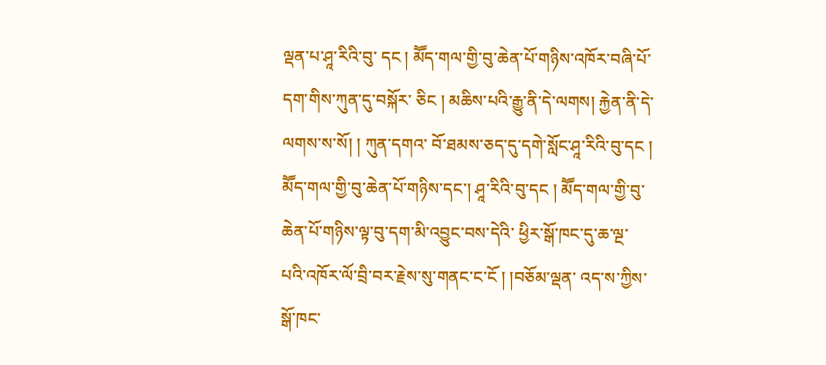ལྡན་པ་ཤཱ་རིའི་བུ་ དང ། མཽད་གལ་གྱི་བུ་ཆེན་པོ་གཉིས་འཁོར་བཞི་པོ་དག་གིས་ཀུན་དུ་བསྐོར་ ཅིང ། མཆིས་པའི་རྒྱུ་ནི་དེ་ལགས། རྐྱེན་ནི་དེ་ལགས་ས་སོ། ། ཀུན་དགའ་ བོ་ཐམས་ཅད་དུ་དགེ་སློང་ཤཱ་རིའི་བུ་དང ། མཽད་གལ་གྱི་བུ་ཆེན་པོ་གཉིས་དང་། ཤཱ་རིའི་བུ་དང ། མཽད་གལ་གྱི་བུ་ཆེན་པོ་གཉིས་ལྟ་བུ་དག་མི་འབྱུང་བས་དེའི་ ཕྱིར་སྒོ་ཁང་དུ་ཆ་ལྔ་པའི་འཁོར་ལོ་བྲི་བར་རྗེས་སུ་གནང་ང་ངོ ། །བཅོམ་ལྡན་ འད་ས་ཀྱིས་སྒོ་ཁང་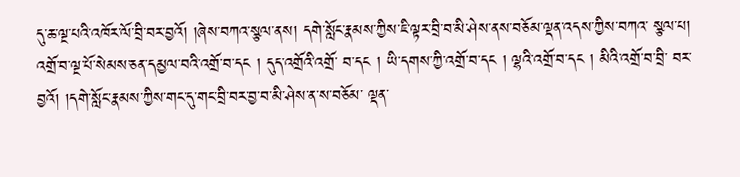དུ་ཆ་ལྔ་པའི་འཁོར་ལོ་བྲི་བར་བྱའོ། །ཞེས་བཀའ་སྩལ་ནས། དགེ་སློང་རྣམས་ཀྱིས་ཇི་ལྟར་བྲི་བ་མི་ཤེས་ནས་བཅོམ་ལྡན་འདས་ཀྱིས་བཀའ་ སྩལ་པ། འགྲོ་བ་ལྔ་པོ་སེམས་ཅན་དམྱལ་བའི་འགྲོ་བ་དང ། དུད་འགྲོའི་འགྲོ་ བ་དང ། ཡི་དགས་ཀྱི་འགྲོ་བ་དང ། ལྷའི་འགྲོ་བ་དང ། མིའི་འགྲོ་བ་བྲི་ བར་བྱའོ། །དགེ་སློང་རྣམས་ཀྱིས་གང་དུ་གང་བྲི་བར་བྱ་བ་མི་ཤེས་ན་ས་བཅོམ་ ལྡན་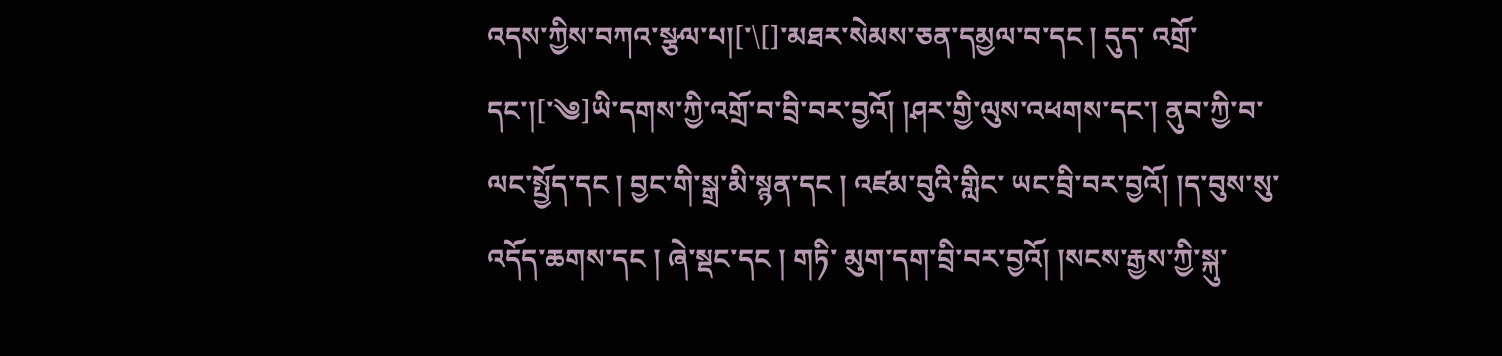འདས་ཀྱིས་བཀའ་སྩལ་པ།[་\[]་མཐར་སེམས་ཅན་དམྱལ་བ་དང ། དུད་ འགྲོ་དང་།[་༄]ཡི་དགས་ཀྱི་འགྲོ་བ་བྲི་བར་བྱའོ། །ཤར་གྱི་ལུས་འཕགས་དང་། ནུབ་ཀྱི་བ་ལང་སྤྱོད་དང ། བྱང་གི་སྒྲ་མི་སྙན་དང ། འཛམ་བུའི་གླིང་ ཡང་བྲི་བར་བྱའོ། །ད་བུས་སུ་འདོད་ཆགས་དང ། ཞེ་སྡང་དང ། གཏི་ མུག་དག་བྲི་བར་བྱའོ། །སངས་རྒྱས་ཀྱི་སྐུ་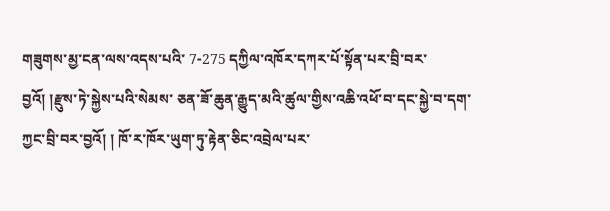གཟུགས་མྱ་ངན་ལས་འདས་པའི་ 7-275 དཀྱིལ་འཁོར་དཀར་པོ་སྟོན་པར་བྲི་བར་བྱའོ། །རྫུས་ཏེ་སྐྱེས་པའི་སེམས་ ཅན་ཟོ་ཆུན་རྒྱུད་མའི་ཚུལ་གྱིས་འཆི་འཕོ་བ་དང་སྐྱེ་བ་དག་ཀྱང་བྲི་བར་བྱའོ། ། ཁོ་ར་ཁོར་ཡུག་ཏུ་རྟེན་ཅིང་འབྲེལ་པར་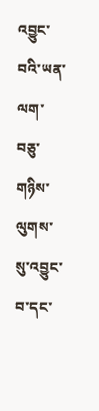འབྱུང་བའི་ཡན་ལག་བཅུ་གཉིས་ལུགས་ སུ་འབྱུང་བ་དང་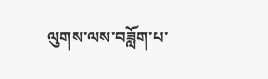ལུགས་ལས་བཟློག་པ་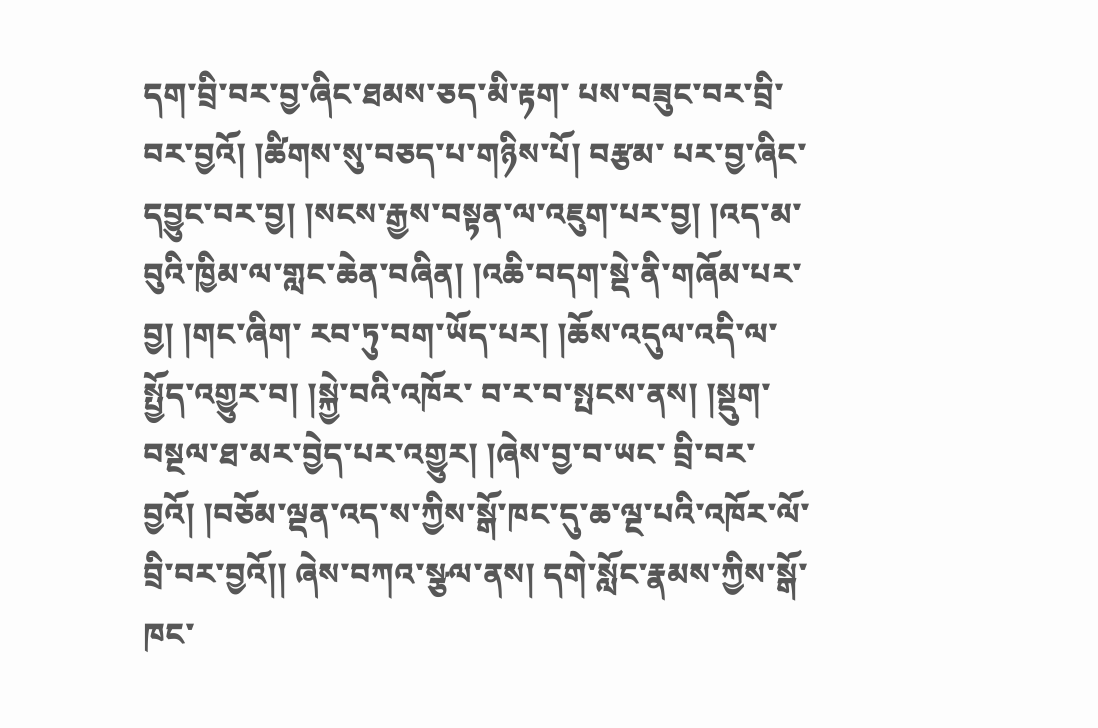དག་བྲི་བར་བྱ་ཞིང་ཐམས་ཅད་མི་རྟག་ པས་བཟུང་བར་བྲི་བར་བྱའོ། །ཚིགས་སུ་བཅད་པ་གཉིས་པོ། བརྩམ་ པར་བྱ་ཞིང་དབྱུང་བར་བྱ། །སངས་རྒྱས་བསྟན་ལ་འཇུག་པར་བྱ། །འད་མ་ བུའི་ཁྱིམ་ལ་གླང་ཆེན་བཞིན། །འཆི་བདག་སྡེ་ནི་གཞོམ་པར་བྱ། །གང་ཞིག་ རབ་ཏུ་བག་ཡོད་པར། །ཆོས་འདུལ་འདི་ལ་སྤྱོད་འགྱུར་བ། །སྐྱེ་བའི་འཁོར་ བ་ར་བ་སྤངས་ནས། །སྡུག་བསྔལ་ཐ་མར་བྱེད་པར་འགྱུར། །ཞེས་བྱ་བ་ཡང་ བྲི་བར་བྱའོ། །བཅོམ་ལྡན་འད་ས་ཀྱིས་སྒོ་ཁང་དུ་ཆ་ལྔ་པའི་འཁོར་ལོ་བྲི་བར་བྱའོ།། ཞེས་བཀའ་སྩལ་ནས། དགེ་སློང་རྣམས་ཀྱིས་སྒོ་ཁང་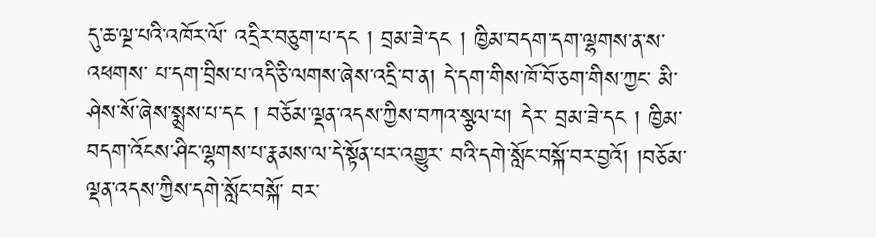དུ་ཆ་ལྔ་པའི་འཁོར་ལོ་ འདྲིར་བཅུག་པ་དང ། བྲམ་ཟེ་དང ། ཁྱིམ་བདག་དག་ལྷགས་ན་ས་འཕགས་ པ་དག་བྲིས་པ་འདི་ཅི་ལགས་ཞེས་འདྲི་བ་ན། དེ་དག་གིས་ཁོ་བོ་ཅག་གིས་ཀྱང་ མི་ཤེས་སོ་ཞེས་སྨྲས་པ་དང ། བཅོམ་ལྡན་འདས་ཀྱིས་བཀའ་སྩལ་པ། དེར་ བྲམ་ཟེ་དང ། ཁྱིམ་བདག་འོངས་ཤིང་ལྷགས་པ་རྣམས་ལ་དེ་སྟོན་པར་འགྱུར་ བའི་དགེ་སློང་བསྐོ་བར་བྱའོ། །བཅོམ་ལྡན་འདས་ཀྱིས་དགེ་སློང་བསྐོ་ བར་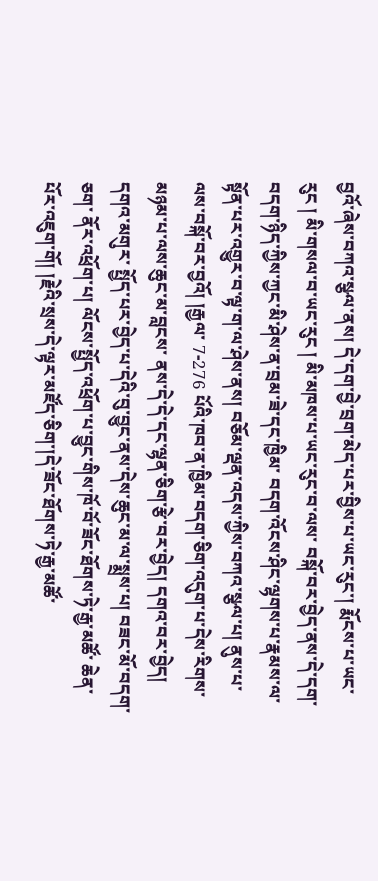བྱའོ་ཞེས་བཀའ་སྩལ་ནས། དེ་དག་བྱེ་བྲག་མེད་པར་བྱིས་པ་ཡང་རུང་། རྨོངས་པ་ཡང་རུང ། མི་གསལ་བ་ཡང་རུང ། མི་མཁས་པ་ཡང་རུང་བ་ལས་ བསྐོ་བར་བྱེད་ནས་དེ་དག་བདག་ཉིད་ཀྱིས་ཀྱང་མི་ཤེས་ན་བྲམ་ཟེ་དང་ཁྱིམ་ བདག་འོངས་ཤིང་ལྷགས་པ་རྣམས་ལ་སྟོན་པར་འགྱུར་བ་ལྟ་ག་ལ་ཤེས་ནས། བཅོམ་ལྡན་འདས་ཀྱིས་བཀའ་སྩལ་པ། ནུས་པ་ལས་བསྐོ་བར་བྱའོ། །རྒྱལ་ 7-276 པོའི་ཁབ་ན་ཁྱིམ་བདག་ཅིག་འདུག་པ་དེས་རིགས་མཉམ་པ་ལས་ཆུང་མ་བླངས་ ནས་དེ་དེ་དང་ལྷན་ཅིག་རྩེ་བར་བྱེད། དགའ་བར་བྱེད། དགའ་མགུར་ སྤྱོད་པར་བྱེད་པ་དེའི་བུ་བྱུང་ནས་དེས་ཆུང་མ་ལ་སྨྲས་པ། བཟང་མོ་བདག་ཅག་ ནོར་འཕྲོག་པ། ལོངས་སྤྱོད་འཕྲོག་པ་བྱུང་གིས་ཁོ་བོ་ཟོང་ཐོགས་ཏེ་རྒྱ་མཚོ་ ཆེན་པོར་འཇུག་གོ། །རྗེའི་སྲས་དེ་ལྟར་མཛོད་ཅིག་།དེ་ཟོང་ཐོགས་ཏེ་རྒྱ་མཚོ་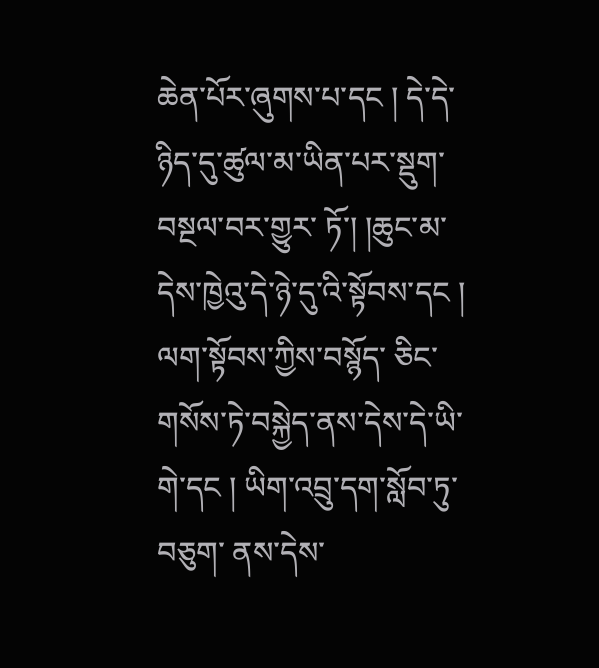ཆེན་པོར་ཞུགས་པ་དང ། དེ་དེ་ཉིད་དུ་ཚུལ་མ་ཡིན་པར་སྡུག་བསྔལ་བར་གྱུར་ ཏོ་། །ཆུང་མ་དེས་ཁྱེའུ་དེ་ཉེ་དུ་འི་སྟོབས་དང ། ལག་སྟོབས་ཀྱིས་བསྙོད་ ཅིང་གསོས་ཏེ་བསྐྱེད་ནས་དེས་དེ་ཡི་གེ་དང ། ཡིག་འབྲུ་དག་སློབ་ཏུ་བཅུག་ ནས་དེས་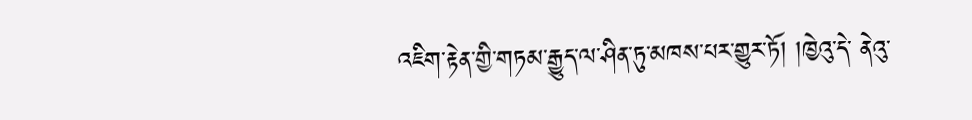འཇིག་རྟེན་གྱི་གཏམ་རྒྱུད་ལ་ཤིན་ཏུ་མཁས་པར་གྱུར་ཏོ། །ཁྱེའུ་དེ་ ནེའུ་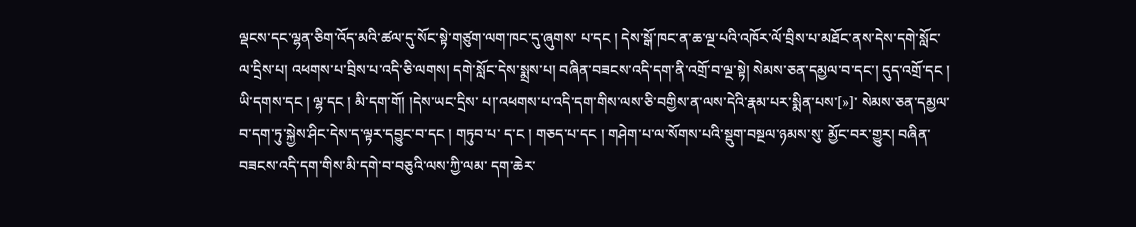ལྡངས་དང་ལྷན་ཅིག་འོད་མའི་ཚལ་དུ་སོང་སྟེ་གཙུག་ལག་ཁང་དུ་ཞུགས་ པ་དང ། དེས་སྒོ་ཁང་ན་ཆ་ལྔ་པའི་འཁོར་ལོ་བྲིས་པ་མཐོང་ནས་དེས་དགེ་སློང་ ལ་དྲིས་པ། འཕགས་པ་བྲིས་པ་འདི་ཅི་ལགས། དགེ་སློང་དེས་སྨྲས་པ། བཞིན་བཟངས་འདི་དག་ནི་འགྲོ་བ་ལྔ་སྟེ། སེམས་ཅན་དམྱལ་བ་དང་། དུད་འགྲོ་དང ། ཡི་དགས་དང ། ལྷ་དང ། མི་དག་གོ། །དེས་ཡང་དྲིས་ པ།་འཕགས་པ་འདི་དག་གིས་ལས་ཅི་བགྱིས་ན་ལས་དེའི་རྣམ་པར་སྨིན་པས་[»]་ སེམས་ཅན་དམྱལ་བ་དག་ཏུ་སྐྱེས་ཤིང་དེས་ད་ལྟར་དབྱུང་བ་དང ། གཏུབ་པ་ ད་ང ། གཅད་པ་དང ། གཤེག་པ་ལ་སོགས་པའི་སྡུག་བསྔལ་ཉམས་སུ་ མྱོང་བར་གྱུར། བཞིན་བཟངས་འདི་དག་གིས་མི་དགེ་བ་བཅུའི་ལས་ཀྱི་ལམ་ དག་ཆེར་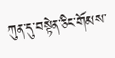ཀུན་དུ་བསྟེན་ཅིང་གོམས་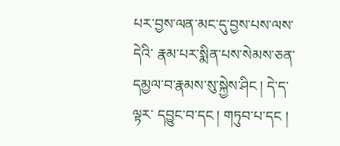པར་བྱས་ལན་མང་དུ་བྱས་པས་ལས་དེའི་ རྣམ་པར་སྨིན་པས་སེམས་ཅན་དམྱལ་བ་རྣམས་སུ་སྐྱེས་ཤིང ། དེ་ད་ལྟར་ དབྱུང་བ་དང ། གཏུབ་པ་དང །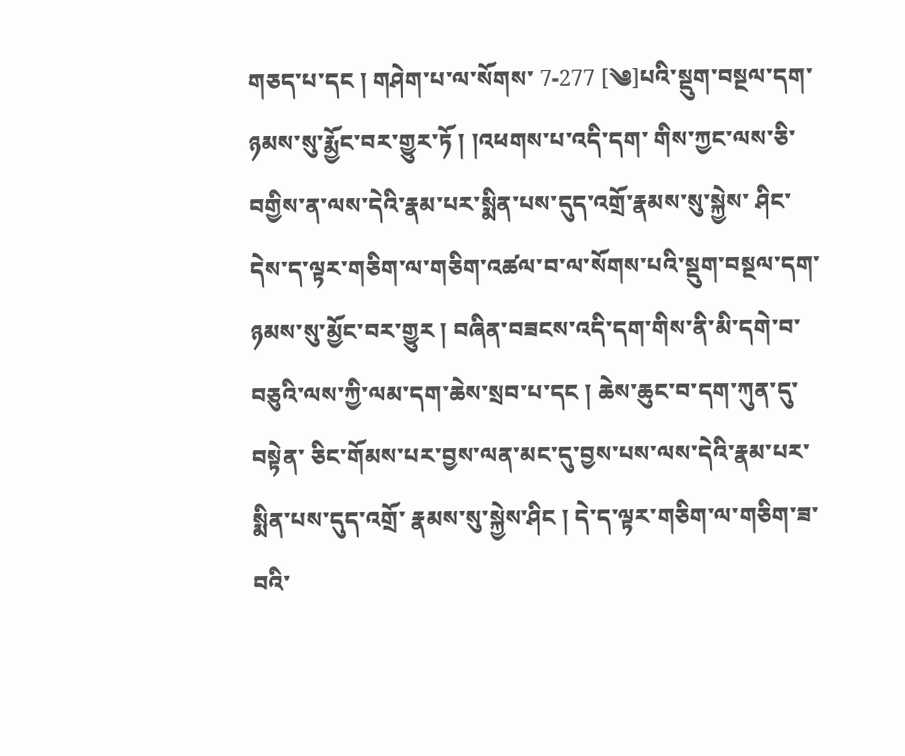གཅད་པ་དང ། གཤེག་པ་ལ་སོགས་ 7-277 [༄]པའི་སྡུག་བསྔལ་དག་ཉམས་སུ་རྨྱོང་བར་གྱུར་ཏོ ། །འཕགས་པ་འདི་དག་ གིས་ཀྱང་ལས་ཅི་བགྱིས་ན་ལས་དེའི་རྣམ་པར་སྨིན་པས་དུད་འགྲོ་རྣམས་སུ་སྐྱེས་ ཤིང་དེས་ད་ལྟར་གཅིག་ལ་གཅིག་འཚལ་བ་ལ་སོགས་པའི་སྡུག་བསྔལ་དག་ ཉམས་སུ་མྱོང་བར་གྱུར ། བཞིན་བཟངས་འདི་དག་གིས་ནི་མི་དགེ་བ་ བཅུའི་ལས་ཀྱི་ལམ་དག་ཆེས་སྲབ་པ་དང ། ཆེས་ཆུང་བ་དག་ཀུན་དུ་བསྟེན་ ཅིང་གོམས་པར་བྱས་ལན་མང་དུ་བྱས་པས་ལས་དེའི་རྣམ་པར་སྨིན་པས་དུད་འགྲོ་ རྣམས་སུ་སྐྱེས་ཤིང ། དེ་ད་ལྟར་གཅིག་ལ་གཅིག་ཟ་བའི་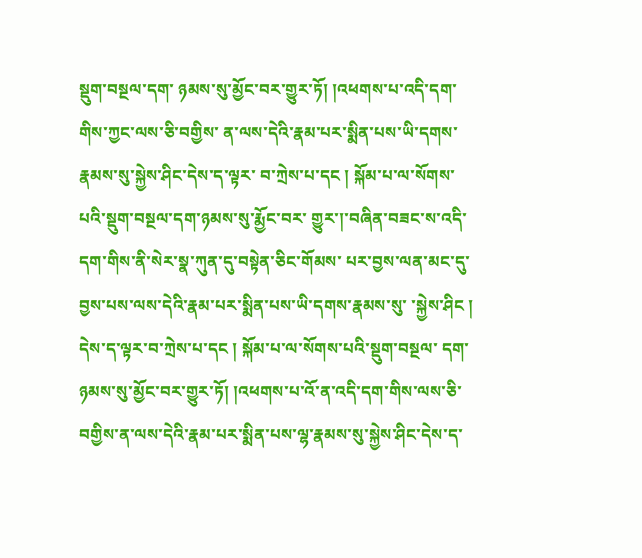སྡུག་བསྔལ་དག་ ཉམས་སུ་མྱོང་བར་གྱུར་ཏོ། །འཕགས་པ་འདི་དག་གིས་ཀྱང་ལས་ཅི་བགྱིས་ ན་ལས་དེའི་རྣམ་པར་སྨིན་པས་ཡི་དགས་རྣམས་སུ་སྐྱེས་ཤིང་དེས་ད་ལྟར་ བ་ཀྲེས་པ་དང ། སྐོམ་པ་ལ་སོགས་པའི་སྡུག་བསྔལ་དག་ཉམས་སུ་རྨྱོང་བར་ གྱུར་།་བཞིན་བཟང་ས་འདི་དག་གིས་ནི་སེར་སྣ་ཀུན་དུ་བསྟེན་ཅིང་གོམས་ པར་བྱས་ལན་མང་དུ་བྱས་པས་ལས་དེའི་རྣམ་པར་སྨིན་པས་ཡི་དགས་རྣམས་སུ་ ་སྐྱེས་ཤིང ། དེས་ད་ལྟར་བ་ཀྲེས་པ་དང ། སྐོམ་པ་ལ་སོགས་པའི་སྡུག་བསྔལ་ དག་ཉམས་སུ་མྱོང་བར་གྱུར་ཏོ། །འཕགས་པ་འོ་ན་འདི་དག་གིས་ལས་ཅི་ བགྱིས་ན་ལས་དེའི་རྣམ་པར་སྨིན་པས་ལྷ་རྣམས་སུ་སྐྱེས་ཤིང་དེས་ད་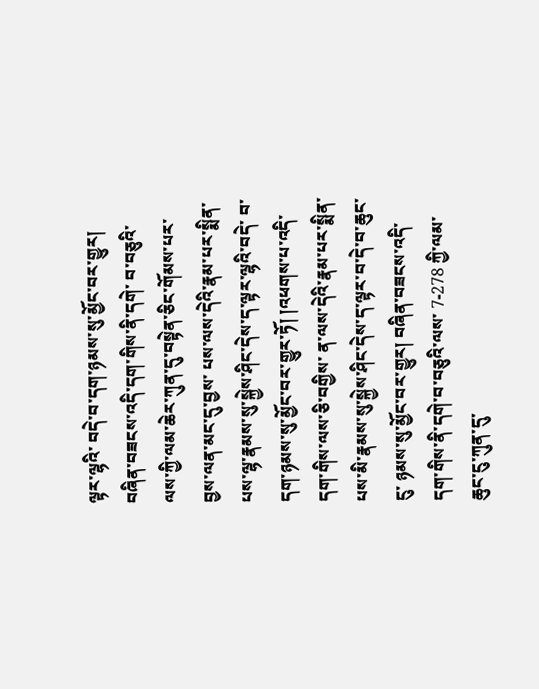ལྟར་ལྷའི་ བདེ་བ་དག་ཉམས་སུ་མྱོང་བར་གྱུར། བཞིན་བཟངས་འདི་དག་གིས་ནི་དགེ་ བ་བཅུའི་ལས་ཀྱི་ལམ་ཆེར་ཀུན་དུ་བསྟེན་ཅིང་གོམས་པར་བྱས་ལན་མང་དུ་བྱས་ པས་ལས་དེའི་རྣམ་པར་སྨིན་པས་ལྷ་རྣམས་སུ་སྐྱེས་ཤིང་དེས་ད་ལྟར་ལྷའི་བདེ་ བ་དག་ཉམས་སུ་མྱོང་བར་གྱུར་ཏོ། །འཕགས་པ་འདི་དག་གིས་ལས་ཅི་བགྱིས་ ན་ལས་དེའི་རྣམ་པར་སྨིན་པས་མི་རྣམས་སུ་སྐྱེས་ཤིང་དེས་ད་ལྟར་བ་དེ་བ་ཆུང་ངུ་ ཉམས་སུ་མྱོང་བར་གྱུར། བཞིན་བཟངས་འདི་དག་གིས་ནི་དགེ་བ་བཅུའི་ལས་ 7-278 ཀྱི་ལམ་ཆུང་ངུ་ཀུན་དུ་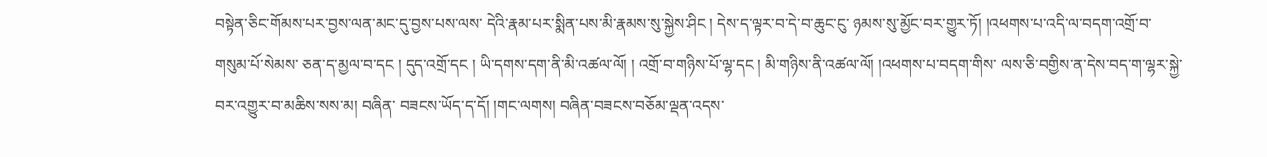བསྟེན་ཅིང་གོམས་པར་བྱས་ལན་མང་དུ་བྱས་པས་ལས་ དེའི་རྣམ་པར་སྨིན་པས་མི་རྣམས་སུ་སྐྱེས་ཤིང ། དེས་ད་ལྟར་བ་དེ་བ་ཆུང་ངུ་ ཉམས་སུ་མྱོང་བར་གྱུར་ཏོ། །འཕགས་པ་འདི་ལ་བདག་འགྲོ་བ་གསུམ་པོ་སེམས་ ཅན་ད་མྱལ་བ་དང ། དུད་འགྲོ་དང ། ཡི་དགས་དག་ནི་མི་འཚལ་ལོ། ། འགྲོ་བ་གཉིས་པོ་ལྷ་དང ། མི་གཉིས་ནི་འཚལ་ལོ། །འཕགས་པ་བདག་གིས་ ལས་ཅི་བགྱིས་ན་དེས་བད་ག་ལྷར་སྐྱེ་བར་འགྱུར་བ་མཆིས་སས་མ། བཞིན་ བཟངས་ཡོད་ད་དོ། །གང་ལགས། བཞིན་བཟངས་བཅོམ་ལྡན་འདས་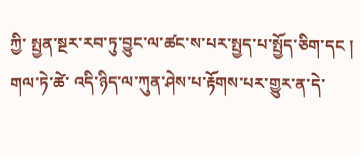ཀྱི་ སྤྱན་སྔར་རབ་ཏུ་བྱུང་ལ་ཚང་ས་པར་སྤྱད་པ་སྤྱོད་ཅིག་དང ། གལ་ཏེ་ཚེ་ འདི་ཉིད་ལ་ཀུན་ཤེས་པ་རྟོགས་པར་གྱུར་ན་དེ་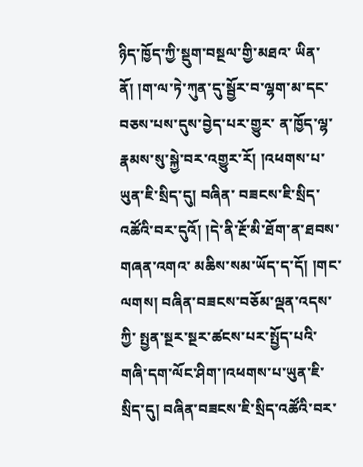ཉིད་ཁྱོད་ཀྱི་སྡུག་བསྔལ་གྱི་མཐའ་ ཡིན་ནོ། །ག་ལ་ཏེ་ཀུན་དུ་སྦྱོར་བ་ལྷག་མ་དང་བཅས་པས་དུས་བྱེད་པར་གྱུར་ ན་ཁྱོད་ལྷ་རྣམས་སུ་སྐྱེ་བར་འགྱུར་རོ། །འཕགས་པ་ཡུན་ཇི་སྲིད་དུ། བཞིན་ བཟངས་ཇི་སྲིད་འཚོའི་བར་དུའོ། །དེ་ནི་རྔོ་མི་ཐོག་ན་ཐབས་གཞན་འགའ་ མཆིས་སམ་ཡོད་ད་དོ། །གང་ལགས། བཞིན་བཟངས་བཅོམ་ལྡན་འདས་ཀྱི་ སྤྱན་སྔར་སྔར་ཚངས་པར་སྤྱོད་པའི་གཞི་དག་ལོང་ཤིག་།འཕགས་པ་ཡུན་ཇི་ སྲིད་དུ། བཞིན་བཟངས་ཇི་སྲིད་འཚོའི་བར་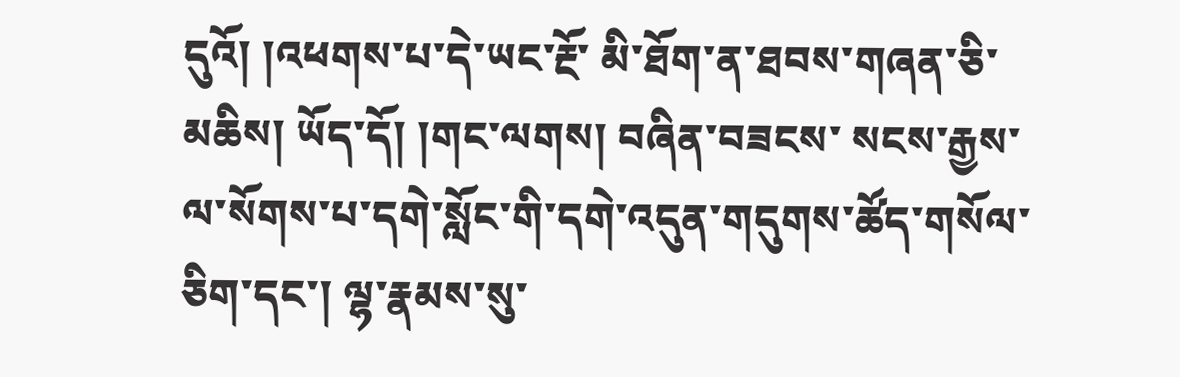དུའོ། །འཕགས་པ་དེ་ཡང་རྔོ་ མི་ཐོག་ན་ཐབས་གཞན་ཅི་མཆིས། ཡོད་དོ། །གང་ལགས། བཞིན་བཟངས་ སངས་རྒྱས་ལ་སོགས་པ་དགེ་སློང་གི་དགེ་འདུན་གདུགས་ཚོད་གསོལ་ཅིག་དང་། ལྷ་རྣམས་སུ་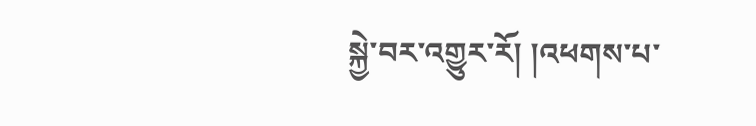སྐྱེ་བར་འགྱུར་རོ། །འཕགས་པ་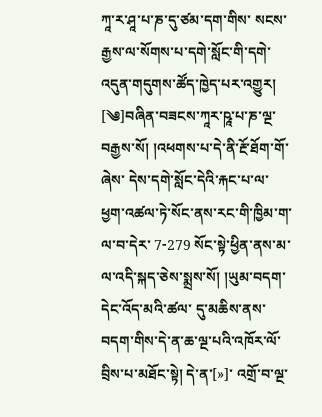ཀཱ་ར་ཤཱ་པ་ཎ་དུ་ཙམ་དག་གིས་ སངས་རྒྱས་ལ་སོགས་པ་དགེ་སློང་གི་དགེ་འདུན་གདུགས་ཚོད་ཁྱེད་པར་འགྱུར། [༄]བཞིན་བཟངས་ཀཱར་ཥཱ་པ་ཎ་ལྔ་བརྒྱས་སོ། །འཕགས་པ་དེ་ནི་རྔོ་ཐོག་གོ་ཞེས་ དེས་དགེ་སློང་དེའི་རྐང་པ་ལ་ཕྱག་འཚལ་ཏེ་སོང་ནས་རང་གི་ཁྱིམ་ག་ལ་བ་དེར་ 7-279 སོང་སྟེ་ཕྱིན་ནས་མ་ལ་འདི་སྐད་ཅེས་སྨྲས་སོ། །ཡུམ་བདག་དེང་འོད་མའི་ཚལ་ དུ་མཆིས་ནས་བདག་གིས་དེ་ན་ཆ་ལྔ་པའི་འཁོར་ལོ་བྲིས་པ་མཐོང་སྟེ། དེ་ན་[»]་ འགྲོ་བ་ལྔ་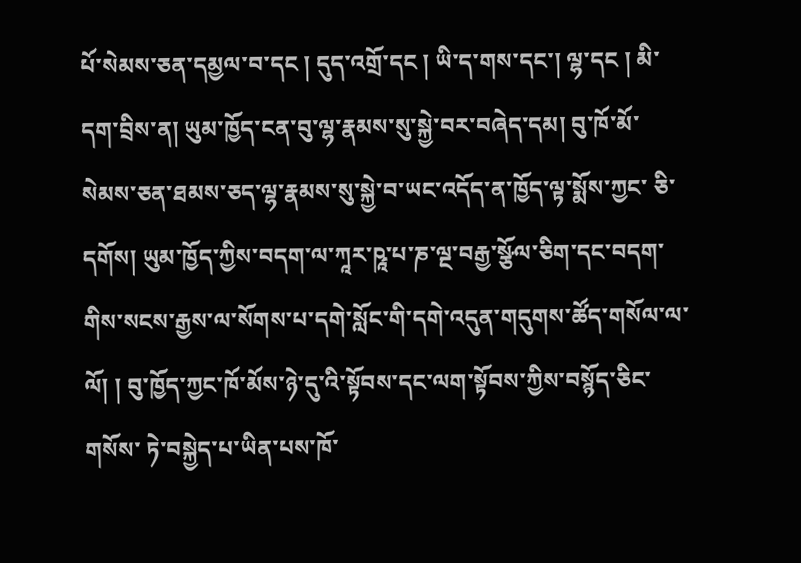པོ་སེམས་ཅན་དམྱལ་བ་དང ། དུད་འགྲོ་དང ། ཡི་ད་གས་དང་། ལྷ་དང ། མི་དག་བྲིས་ན། ཡུམ་ཁྱོད་ངན་བུ་ལྷ་རྣམས་སུ་སྐྱེ་བར་བཞེད་དམ། བུ་ཁོ་མོ་སེམས་ཅན་ཐམས་ཅད་ལྷ་རྣམས་སུ་སྐྱེ་བ་ཡང་འདོད་ན་ཁྱོད་ལྟ་སྨོས་ཀྱང་ ཅི་དགོས། ཡུམ་ཁྱོད་ཀྱིས་བདག་ལ་ཀཱར་ཥཱ་པ་ཎ་ལྔ་བརྒྱ་སྩོལ་ཅིག་དང་བདག་ གིས་སངས་རྒྱས་ལ་སོགས་པ་དགེ་སློང་གི་དགེ་འདུན་གདུགས་ཚོད་གསོལ་ལ་ལོ། ། བུ་ཁྱོད་ཀྱང་ཁོ་མོས་ཉེ་དུ་འི་སྟོབས་དང་ལག་སྟོབས་ཀྱིས་བསྙོད་ཅིང་གསོས་ ཏེ་བསྐྱེད་པ་ཡིན་པས་ཁོ་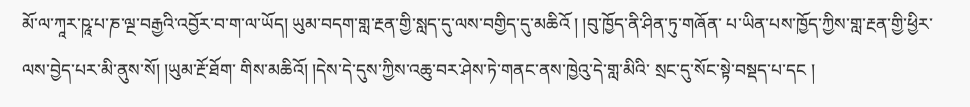མོ་ལ་ཀཱར་ཥཱ་པ་ཎ་ལྔ་བརྒྱའི་འབྱོར་བ་ག་ལ་ཡོད། ཡུམ་བདག་གླ་རྔན་གྱི་སླད་དུ་ལས་བགྱིད་དུ་མཆིའོ ། །བུ་ཁྱོད་ནི་ཤིན་ཏུ་གཞོན་ པ་ཡིན་པས་ཁྱོད་ཀྱིས་གླ་རྔན་གྱི་ཕྱིར་ལས་བྱེད་པར་མི་ནུས་སོ། །ཡུམ་རྔོ་ཐོག་ གིས་མཆིའོ། །དེས་དེ་དུས་ཀྱིས་འཆུ་བར་ཤེས་ཏེ་གནང་ནས་ཁྱེའུ་དེ་གླ་མིའི་ སྲང་དུ་སོང་སྟེ་བསྡད་པ་དང །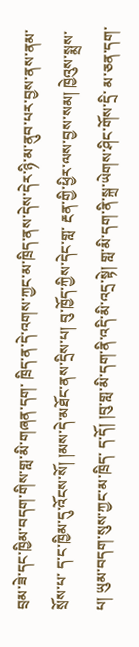བྲམ་ཟེ་དང་ཁྱིམ་བདག་གིས་གླ་མི་གཞན་དག་ ཁྲིད་ན་དེ་འགས་ཀྱང་མ་ཁྲིད་ནས་དེས་དེར་ཉི་མ་ནུབ་པར་བྱས་ནས་ནམ་སྲོས་པ་ ད་ང་ཁྱིམ་དུ་འོངས་སོ། །མས་དེ་མཐོང་ནས་དྲིས་པ། བུ་ཁྱོད་ཀྱིས་དེང་གླ་ རྔན་གྱི་ཕྱིར་ལས་བྱས་སམ། ཁྱེའུས་སྨྲས་པ། ཡུམ་བདག་སུས་ཀྱང་མ་ཁྲིད་ ད་དོ། །བུ་གླ་མི་དག་ནི་འདི་མི་འདྲ་སྟེ། གླ་མི་དག་ནི་སྐྲ་ཡེགས་ཤིང་གོས་དྲི་ མ་ཅན་དག་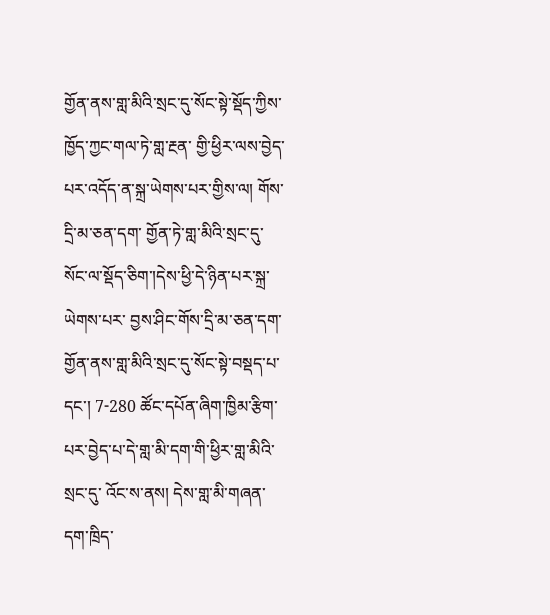གྱོན་ནས་གླ་མིའི་སྲང་དུ་སོང་སྟེ་སྡོད་ཀྱིས་ཁྱོད་ཀྱང་གལ་ཏེ་གླ་རྔན་ གྱི་ཕྱིར་ལས་བྱེད་པར་འདོད་ན་སྐྲ་ཡེགས་པར་གྱིས་ལ། གོས་དྲི་མ་ཅན་དག་ གྱོན་ཏེ་གླ་མིའི་སྲང་དུ་སོང་ལ་སྡོད་ཅིག་།དེས་ཕྱི་དེ་ཉིན་པར་སྐྲ་ཡེགས་པར་ བྱས་ཤིང་གོས་དྲི་མ་ཅན་དག་གྱོན་ནས་གླ་མིའི་སྲང་དུ་སོང་སྟེ་བསྡད་པ་དང་། 7-280 ཚོང་དཔོན་ཞིག་ཁྱིམ་རྩིག་པར་བྱེད་པ་དེ་གླ་མི་དག་གི་ཕྱིར་གླ་མིའི་སྲང་དུ་ འོང་ས་ནས། དེས་གླ་མི་གཞན་དག་ཁྲིད་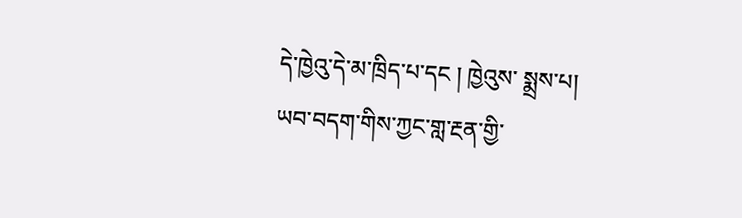དེ་ཁྱེའུ་དེ་མ་ཁྲིད་པ་དང ། ཁྱེའུས་ སྨྲས་པ། ཡབ་བདག་གིས་ཀྱང་གླ་རྔན་གྱི་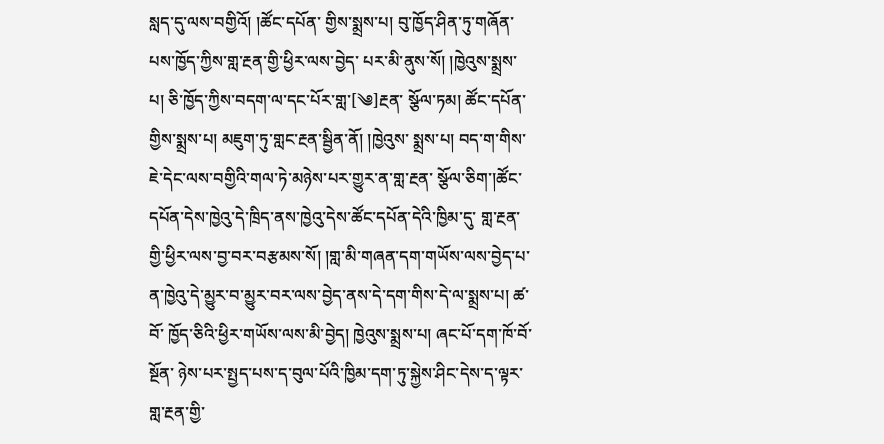སླད་དུ་ལས་བགྱིའོ། །ཚོང་དཔོན་ གྱིས་སྨྲས་པ། བུ་ཁྱོད་ཤིན་ཏུ་གཞོན་པས་ཁྱོད་ཀྱིས་གླ་རྔན་གྱི་ཕྱིར་ལས་བྱེད་ པར་མི་ནུས་སོ། །ཁྱེའུས་སྨྲས་པ། ཅི་ཁྱོད་ཀྱིས་བདག་ལ་དང་པོར་གླ་[༄]རྔན་ སྩོལ་ཏམ། ཚོང་དཔོན་གྱིས་སྨྲས་པ། མཇུག་ཏུ་གླང་རྔན་སྦྱིན་ནོ། །ཁྱེའུས་ སྨྲས་པ། བད་ག་གིས་ཇེ་དེང་ལས་བགྱིའི་གལ་ཏེ་མཉེས་པར་གྱུར་ན་གླ་རྔན་ སྩོལ་ཅིག་།ཚོང་དཔོན་དེས་ཁྱེའུ་དེ་ཁྲིད་ནས་ཁྱེའུ་དེས་ཚོང་དཔོན་དེའི་ཁྱིམ་དུ་ གླ་རྔན་གྱི་ཕྱིར་ལས་བྱ་བར་བརྩམས་སོ། །གླ་མི་གཞན་དག་གཡོས་ལས་བྱེད་པ་ ན་ཁྱེའུ་དེ་མྱུར་བ་མྱུར་བར་ལས་བྱེད་ནས་དེ་དག་གིས་དེ་ལ་སྨྲས་པ། ཚ་བོ་ ཁྱོད་ཅིའི་ཕྱིར་གཡོས་ལས་མི་བྱེད། ཁྱེའུས་སྨྲས་པ། ཞང་པོ་དག་ཁོ་བོ་སྔོན་ ཉེས་པར་སྤྱད་པས་ད་བུལ་པོའི་ཁྱིམ་དག་ཏུ་སྐྱེས་ཤིང་དེས་ད་ལྟར་གླ་རྔན་གྱི་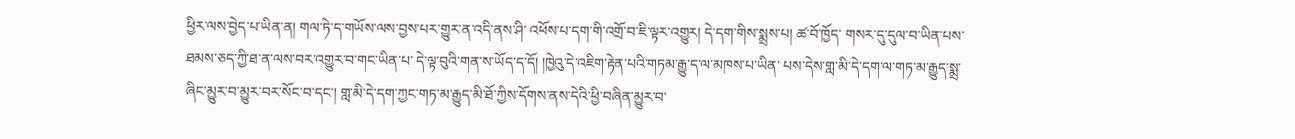ཕྱིར་ལས་བྱེད་པ་ཡིན་ན། གལ་ཏེ་ད་གཡོས་ལས་བྱས་པར་གྱུར་ན་འདི་ནས་ཤི་ འཕོས་པ་དག་གི་འགྲོ་བ་ཇི་ལྟར་འགྱུར། དེ་དག་གིས་སྨྲས་པ། ཚ་བོ་ཁྱོད་ གསར་དུ་དུལ་བ་ཡིན་པས་ཐམས་ཅད་ཀྱི་ཐ་ན་ལས་བར་འགྱུར་བ་གང་ཡིན་པ་ དེ་ལྟ་བུའི་གན་ས་ཡོད་ད་དོ། །ཁྱེའུ་དེ་འཇིག་རྟེན་པའི་གཏམ་རྒྱུ་ད་ལ་མཁས་པ་ཡིན་ པས་དེས་གླ་མི་དེ་དག་ལ་གཏ་མ་རྒྱུད་སྨྲ་ཞིང་མྱུར་བ་མྱུར་བར་སོང་བ་དང་། གླ་མི་དེ་དག་ཀྱང་གཏ་མ་རྒྱུད་མི་ཐོ་ཀྱིས་དོགས་ནས་དེའི་ཕྱི་བཞིན་མྱུར་བ་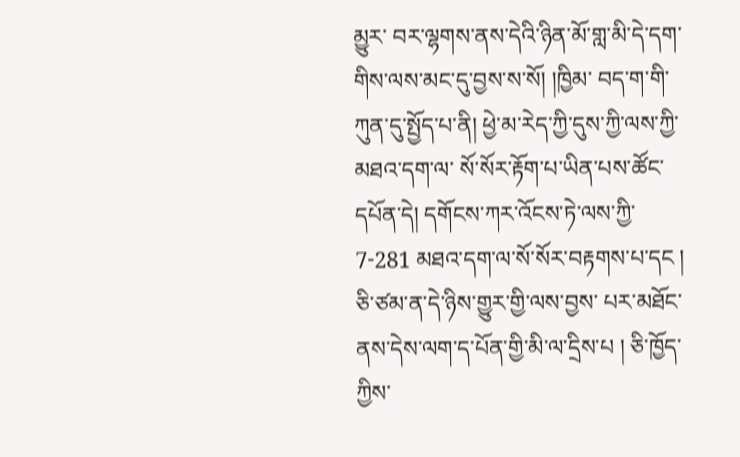མྱུར་ བར་ལྷགས་ནས་དེའི་ཉིན་མོ་གླ་མི་དེ་དག་གིས་ལས་མང་དུ་བྱས་ས་སོ། །ཁྱིམ་ བད་ག་གི་ཀུན་དུ་སྤྱོད་པ་ནི། ཕྱེ་མ་རེད་ཀྱི་དུས་ཀྱི་ལས་ཀྱི་མཐའ་དག་ལ་ སོ་སོར་རྟོག་པ་ཡིན་པས་ཚོང་དཔོན་དེ། དགོངས་ཀར་འོངས་ཏེ་ལས་ཀྱི་ 7-281 མཐའ་དག་ལ་སོ་སོར་བརྟགས་པ་དང ། ཅི་ཙམ་ན་དེ་ཉིས་གྱུར་གྱི་ལས་བྱས་ པར་མཐོང་ནས་དེས་ལག་ད་པོན་གྱི་མི་ལ་དྲིས་པ ། ཅི་ཁྱོད་ཀྱིས་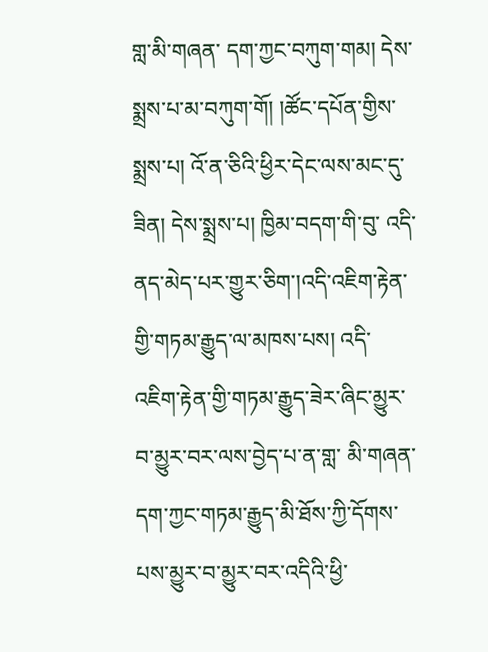གླ་མི་གཞན་ དག་ཀྱང་བཀུག་གམ། དེས་སྨྲས་པ་མ་བཀུག་གོ། །ཚོང་དཔོན་གྱིས་སྨྲས་པ། འོ་ན་ཅིའི་ཕྱིར་དེང་ལས་མང་དུ་ཟིན། དེས་སྨྲས་པ། ཁྱིམ་བདག་གི་བུ་ འདི་ནད་མེད་པར་གྱུར་ཅིག་།འདི་འཇིག་རྟེན་གྱི་གཏམ་རྒྱུད་ལ་མཁས་པས། འདི་འཇིག་རྟེན་གྱི་གཏམ་རྒྱུད་ཟེར་ཞིང་མྱུར་བ་མྱུར་བར་ལས་བྱེད་པ་ན་གླ་ མི་གཞན་དག་ཀྱང་གཏམ་རྒྱུད་མི་ཐོས་ཀྱི་དོགས་པས་མྱུར་བ་མྱུར་བར་འདིའི་ཕྱི་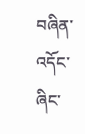བཞིན་འདོང་ཞིང་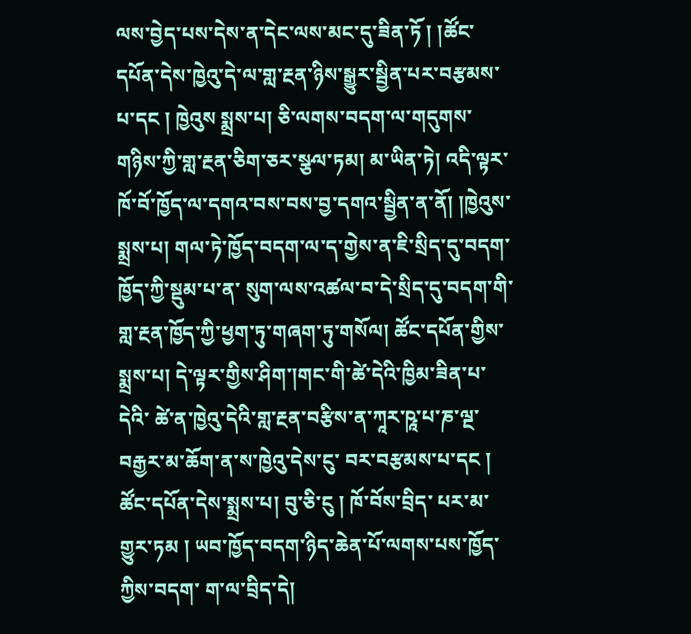ལས་བྱེད་པས་དེས་ན་དེང་ལས་མང་དུ་ཟིན་ཏོ ། །ཚོང་ དཔོན་དེས་ཁྱེའུ་དེ་ལ་གླ་རྔན་ཉིས་སྒྱུར་སྦྱིན་པར་བརྩམས་པ་དང ། ཁྱེའུས སྨྲས་པ། ཅི་ལགས་བདག་ལ་གདུགས་གཉིས་ཀྱི་གླ་རྔན་ཅིག་ཅར་སྩལ་ཏམ། མ་ཡིན་ཏེ། འདི་ལྟར་ཁོ་བོ་ཁྱོད་ལ་དགའ་བས་བས་བྱ་དགའ་སྦྱིན་ན་ནོ། །ཁྱེའུས་ སྨྲས་པ། གལ་ཏེ་ཁྱོད་བདག་ལ་ད་གྱེས་ན་ཇི་སྲིད་དུ་བདག་ཁྱོད་ཀྱི་སྡུམ་པ་ན་ སུག་ལས་འཚལ་བ་དེ་སྲིད་དུ་བདག་གི་གླ་རྔན་ཁྱོད་ཀྱི་ཕྱག་ཏུ་གཞག་ཏུ་གསོལ། ཚོང་དཔོན་གྱིས་སྨྲས་པ། དེ་ལྟར་གྱིས་ཤིག་།གང་གི་ཚེ་དེའི་ཁྱིམ་ཟིན་པ་དེའི་ ཚེ་ན་ཁྱེའུ་དེའི་གླ་རྔན་བརྩིས་ན་ཀཱར་ཥཱ་པ་ཎ་ལྔ་བརྒྱར་མ་ཆོག་ན་ས་ཁྱེའུ་དེས་ངུ་ བར་བརྩམས་པ་དང ། ཚོང་དཔོན་དེས་སྨྲས་པ། བུ་ཅི་ངུ ། ཁོ་བོས་བྲིད་ པར་མ་གྱུར་ཏམ ། ཡབ་ཁྱོད་བདག་ཉིད་ཆེན་པོ་ལགས་པས་ཁྱོད་ཀྱིས་བདག་ ག་ལ་བྲིད་དེ།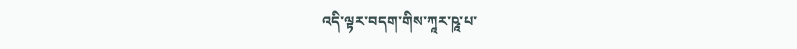འདི་ལྟར་བདག་གིས་ཀཱར་ཥཱ་པ་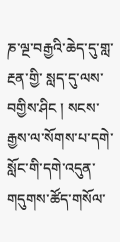ཎ་ལྔ་བརྒྱའི་ཆེད་དུ་གླ་རྔན་གྱི་ སླད་དུ་ལས་བགྱིས་ཤིང ། སངས་རྒྱས་ལ་སོགས་པ་དགེ་སློང་གི་དགེ་འདུན་ གདུགས་ཚོད་གསོལ་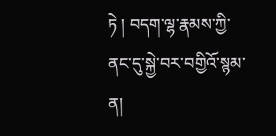ཏེ ། བདག་ལྷ་རྣམས་ཀྱི་ནང་དུ་སྐྱེ་བར་བགྱིའོ་སྙམ་ན།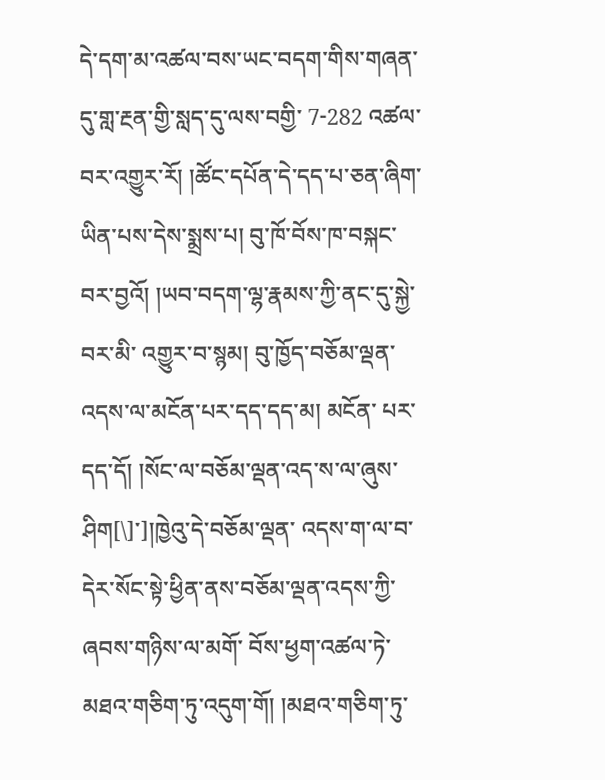དེ་དག་མ་འཚལ་བས་ཡང་བདག་གིས་གཞན་དུ་གླ་རྔན་གྱི་སླད་དུ་ལས་བགྱི་ 7-282 འཚལ་བར་འགྱུར་རོ། །ཚོང་དཔོན་དེ་དད་པ་ཅན་ཞིག་ཡིན་པས་དེས་སྨྲས་པ། བུ་ཁོ་བོས་ཁ་བསྐང་བར་བྱའོ། །ཡབ་བདག་ལྷ་རྣམས་ཀྱི་ནང་དུ་སྐྱེ་བར་མི་ འགྱུར་བ་སྙམ། བུ་ཁྱོད་བཅོམ་ལྡན་འདས་ལ་མངོན་པར་དད་དད་མ། མངོན་ པར་དད་དོ། །སོང་ལ་བཅོམ་ལྡན་འད་ས་ལ་ཞུས་ཤིག[\]་]།ཁྱེའུ་དེ་བཅོམ་ལྡན་ འདས་ག་ལ་བ་དེར་སོང་སྟེ་ཕྱིན་ནས་བཅོམ་ལྡན་འདས་ཀྱི་ཞབས་གཉིས་ལ་མགོ་ བོས་ཕྱག་འཚལ་ཏེ་མཐའ་གཅིག་ཏུ་འདུག་གོ། །མཐའ་གཅིག་ཏུ་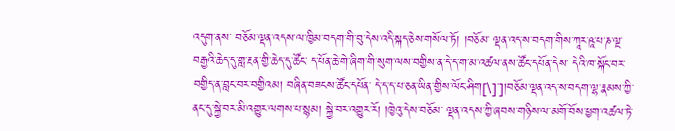འདུག་ནས་ བཅོམ་ལྡན་འདས་ལ་ཁྱིམ་བདག་གི་བུ་དེས་འདི་སྐད་ཅེས་གསོལ་ཏོ། །བཅོམ་ ལྡན་འད་ས་བདག་གིས་ཀཱར་ཥཱ་པ་ཎ་ལྔ་བརྒྱའི་ཆེད་དུ་གླ་རྔན་གྱི་ཆེད་དུ་ཚོང་ ད་པོན་ཆེ་གེ་ཞིག་གི་སུག་ལས་བགྱིས་ན་དེ་ད་ག་མ་འཚལ་ནས་ཚོང་དཔོན་དེས་ དེའི་ཁ་སྐོང་བར་བགྱིད་ན་བླང་བར་བགྱིའམ། བཞིན་བཟངས་ཚོང་དཔོན་ དེ་ད་ད་པ་ཅན་ཡིན་གྱིས་ལོང་ཤིག[\]་]།བཅོམ་ལྡན་འད་ས་བདག་ལྷ་རྣམས་ཀྱི་ ནང་དུ་སྐྱེ་བར་མི་འགྱུར་ལགས་པ་སྙམ། སྐྱེ་བར་འགྱུར་རོ། །ཁྱེའུ་དེས་བཅོམ་ ལྡན་འདས་ཀྱི་ཞབས་གཉིས་ལ་མགོ་བོས་ཕྱག་འཚལ་ཏེ་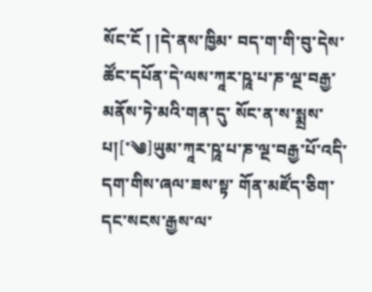སོང་ངོ ། །དེ་ནས་ཁྱིམ་ བད་ག་གི་བུ་དེས་ཚོང་དཔོན་དེ་ལས་ཀཱར་ཥཱ་པ་ཎ་ལྔ་བརྒྱ་མནོས་ཏེ་མའི་གན་དུ་ སོང་ན་ས་སྨྲས་པ།[་༄]ཡུམ་ཀཱར་ཥཱ་པ་ཎ་ལྔ་བརྒྱ་པོ་འདི་དག་གིས་ཞལ་ཟས་སྟ་ གོན་མཛོད་ཅིག་དང་སངས་རྒྱས་ལ་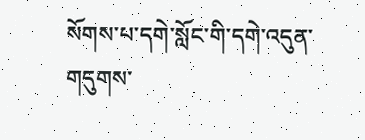སོགས་པ་དགེ་སློང་གི་དགེ་འདུན་གདུགས་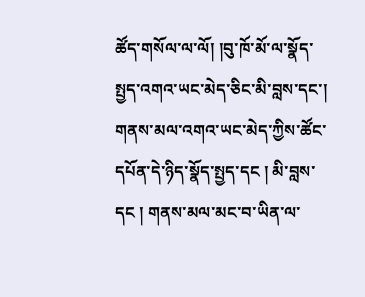ཚོད་གསོལ་ལ་ལོ། །བུ་ཁོ་མོ་ལ་སྣོད་སྤྱད་འགའ་ཡང་མེད་ཅིང་མི་བླས་དང་། གནས་མལ་འགའ་ཡང་མེད་ཀྱིས་ཚོང་དཔོན་དེ་ཉིད་སྣོད་སྤྱད་དང ། མི་བླས་ དང ། གནས་མལ་མང་བ་ཡིན་ལ་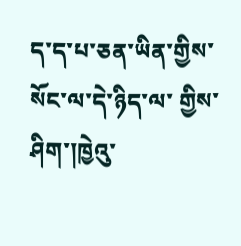ད་ད་པ་ཅན་ཡིན་གྱིས་སོང་ལ་དེ་ཉིད་ལ་ གྱིས་ཤིག་།ཁྱེའུ་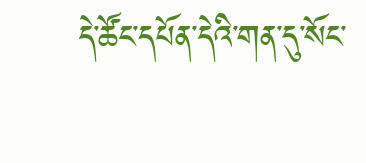དེ་ཚོང་དཔོན་དེའི་གན་དུ་སོང་